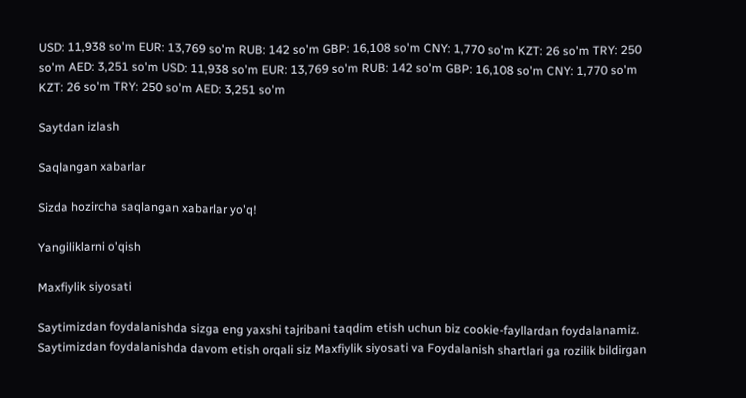USD: 11,938 so'm EUR: 13,769 so'm RUB: 142 so'm GBP: 16,108 so'm CNY: 1,770 so'm KZT: 26 so'm TRY: 250 so'm AED: 3,251 so'm USD: 11,938 so'm EUR: 13,769 so'm RUB: 142 so'm GBP: 16,108 so'm CNY: 1,770 so'm KZT: 26 so'm TRY: 250 so'm AED: 3,251 so'm

Saytdan izlash

Saqlangan xabarlar

Sizda hozircha saqlangan xabarlar yo'q!

Yangiliklarni o'qish

Maxfiylik siyosati

Saytimizdan foydalanishda sizga eng yaxshi tajribani taqdim etish uchun biz cookie-fayllardan foydalanamiz. Saytimizdan foydalanishda davom etish orqali siz Maxfiylik siyosati va Foydalanish shartlari ga rozilik bildirgan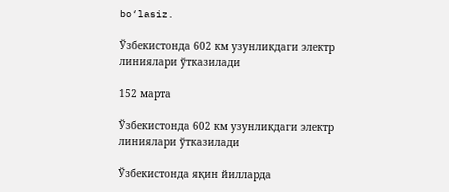bo‘lasiz.

Ўзбекистонда 602 км узунликдаги электр линиялари ўтказилади

152 марта

Ўзбекистонда 602 км узунликдаги электр линиялари ўтказилади

Ўзбекистонда яқин йилларда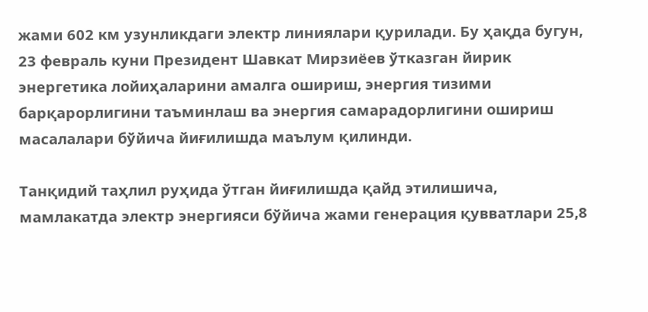жами 602 км узунликдаги электр линиялари қурилади. Бу ҳақда бугун, 23 февраль куни Президент Шавкат Мирзиёев ўтказган йирик энергетика лойиҳаларини амалга ошириш, энергия тизими барқарорлигини таъминлаш ва энергия самарадорлигини ошириш масалалари бўйича йиғилишда маълум қилинди.

Танқидий таҳлил руҳида ўтган йиғилишда қайд этилишича, мамлакатда электр энергияси бўйича жами генерация қувватлари 25,8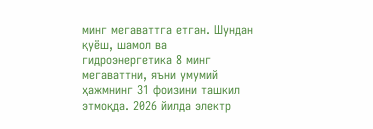минг мегаваттга етган. Шундан қуёш, шамол ва гидроэнергетика 8 минг мегаваттни, яъни умумий ҳажмнинг 31 фоизини ташкил этмоқда. 2026 йилда электр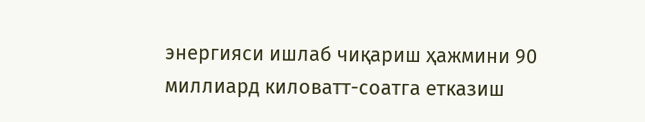энергияси ишлаб чиқариш ҳажмини 90 миллиард киловатт-соатга етказиш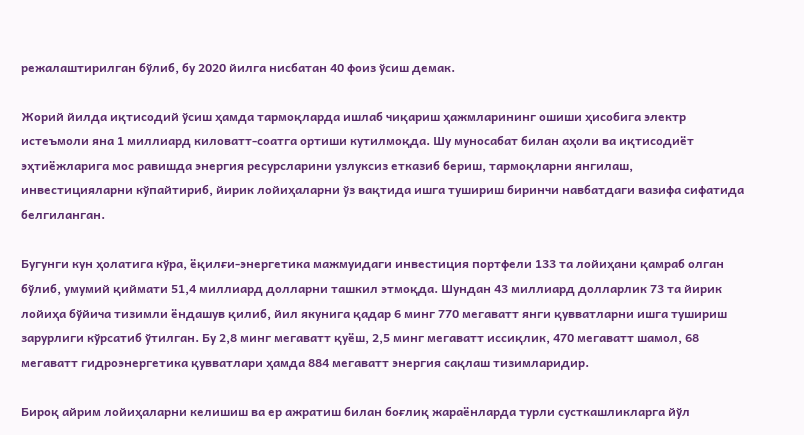режалаштирилган бўлиб, бу 2020 йилга нисбатан 40 фоиз ўсиш демак.

Жорий йилда иқтисодий ўсиш ҳамда тармоқларда ишлаб чиқариш ҳажмларининг ошиши ҳисобига электр истеъмоли яна 1 миллиард киловатт-соатга ортиши кутилмоқда. Шу муносабат билан аҳоли ва иқтисодиёт эҳтиёжларига мос равишда энергия ресурсларини узлуксиз етказиб бериш, тармоқларни янгилаш, инвестицияларни кўпайтириб, йирик лойиҳаларни ўз вақтида ишга тушириш биринчи навбатдаги вазифа сифатида белгиланган.

Бугунги кун ҳолатига кўра, ёқилғи-энергетика мажмуидаги инвестиция портфели 133 та лойиҳани қамраб олган бўлиб, умумий қиймати 51,4 миллиард долларни ташкил этмоқда. Шундан 43 миллиард долларлик 73 та йирик лойиҳа бўйича тизимли ёндашув қилиб, йил якунига қадар 6 минг 770 мегаватт янги қувватларни ишга тушириш зарурлиги кўрсатиб ўтилган. Бу 2,8 минг мегаватт қуёш, 2,5 минг мегаватт иссиқлик, 470 мегаватт шамол, 68 мегаватт гидроэнергетика қувватлари ҳамда 884 мегаватт энергия сақлаш тизимларидир.

Бироқ айрим лойиҳаларни келишиш ва ер ажратиш билан боғлиқ жараёнларда турли сусткашликларга йўл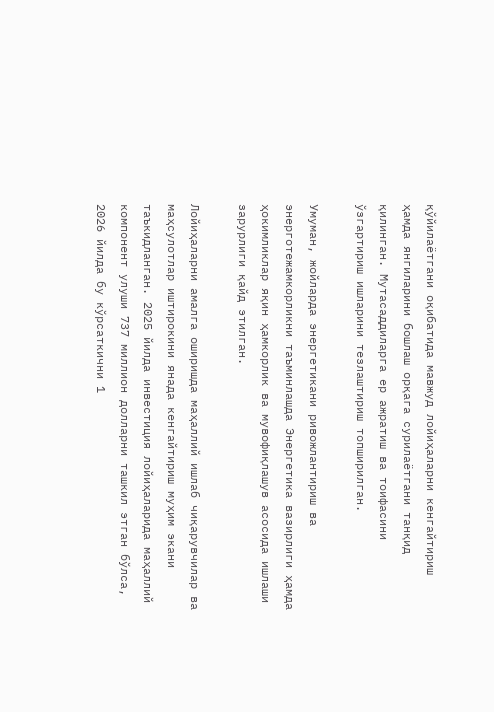қўйилаётгани оқибатида мавжуд лойиҳаларни кенгайтириш ҳамда янгиларини бошлаш орқага сурилаётгани танқид қилинган. Мутасаддиларга ер ажратиш ва тоифасини ўзгартириш ишларини тезлаштириш топширилган.

Умуман, жойларда энергетикани ривожлантириш ва энерготежамкорликни таъминлашда Энергетика вазирлиги ҳамда ҳокимликлар яқин ҳамкорлик ва мувофиқлашув асосида ишлаши зарурлиги қайд этилган.

Лойиҳаларни амалга оширишда маҳаллий ишлаб чиқарувчилар ва маҳсулотлар иштирокини янада кенгайтириш муҳим экани таъкидланган. 2025 йилда инвестиция лойиҳаларида маҳаллий компонент улуши 737 миллион долларни ташкил этган бўлса, 2026 йилда бу кўрсаткични 1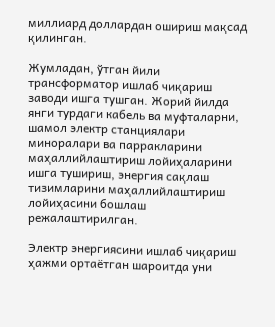миллиард доллардан ошириш мақсад қилинган.

Жумладан, ўтган йили трансформатор ишлаб чиқариш заводи ишга тушган. Жорий йилда янги турдаги кабель ва муфталарни, шамол электр станциялари миноралари ва парракларини маҳаллийлаштириш лойиҳаларини ишга тушириш, энергия сақлаш тизимларини маҳаллийлаштириш лойиҳасини бошлаш режалаштирилган.

Электр энергиясини ишлаб чиқариш ҳажми ортаётган шароитда уни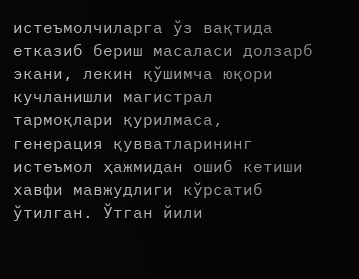истеъмолчиларга ўз вақтида етказиб бериш масаласи долзарб экани, лекин қўшимча юқори кучланишли магистрал тармоқлари қурилмаса, генерация қувватларининг истеъмол ҳажмидан ошиб кетиши хавфи мавжудлиги кўрсатиб ўтилган. Ўтган йили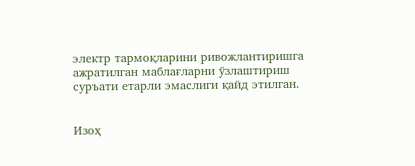электр тармоқларини ривожлантиришга ажратилган маблағларни ўзлаштириш суръати етарли эмаслиги қайд этилган.


Изоҳ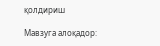қолдириш

Мавзуга алоқадор: